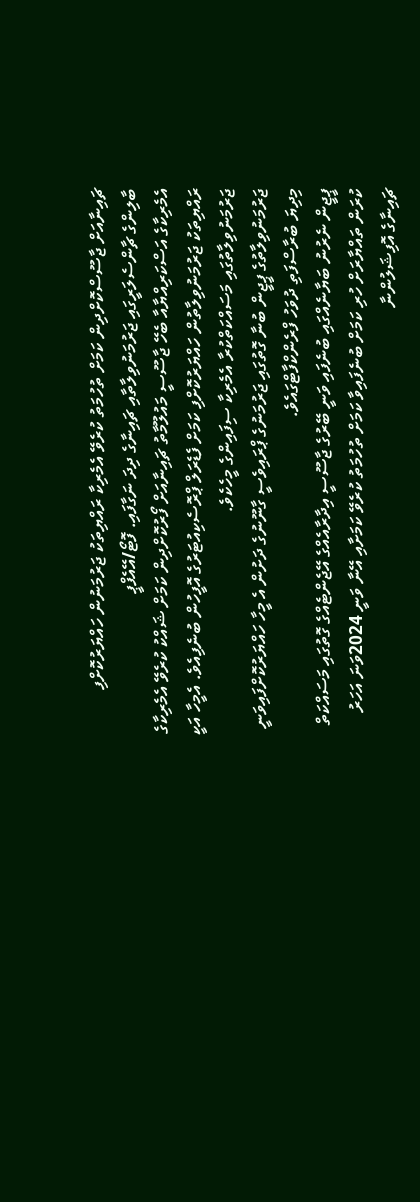ޗައިނާއަށް ޖާސޫސްކޮށްދިން ކަމަށް ތުހުމަތު ކުރެވޭ އެމެރިކާ ރައްޔިތަކު ޖަރުމަނުން ހައްޔަރުކޮށްފި
ބާލިންގެ ޗާންސެލަރީގައި ޖަރުމަނުވިލާތާއި ޗައިނާގެ ދިދަ ނަގާފައި. ފޮޓޯ/އޭއެފްޕީ
އެމެރިކާގެ އަސްކަރިއްޔާއާ ބެހޭ ޖާސޫސީ މައުލޫމާތު ޗައިނާއަށް ފޯރުކޮށްދިން ކަމަށް ޝައްކު ކުރެވޭ އެމެރިކާގެ ރައްޔިތަކު ޖަރުމަނުވިލާތުން ހައްޔަރުކޮށްފި ކަމަށް ފެޑެރަލް ޕްރޮސެކިއުޓަރުގެ އޮފީހުން ބުނެފިއެވެ. އެމީހާ އަކީ ޖަރުމަނުވިލާތުގައި މަސައްކަތްކުރާ އެމެރިކާ ސިފައިންގެ މީހެކެވެ.
ޖަރުމަނުވިލާތުގެ ޕީޖީން ބުނާ ގޮތުގައި ޖަރުމަނުގެ ޕްރައިވެސީ ގާނޫނުގެ ދަށުން އެ މީހާ ހައްޔަރުކޮށްފައިވަނީ މިދިޔަ ބުރާސްފަތި ދުވަހު ފްރެންކްފާޓްގައެވެ.
ޕީޖީން ނެރުނު ބަޔާނެއްގައި ބުނެފައި ވަނީ ބޭރުގެ ޖާސޫސީ އިދާރާއެއްގެ އޭޖެންޓެއްގެ ގޮތުގައި މަސައްކަތް ކުރަން ތައްޔާރަށް ހުރި ކަމަށް ބުނެފައިވާ ކަމަށް ތުހުމަތު ކުރެވޭ ކަމަށާއި އޭނާ ވަނީ 2024ވަނަ އަހަރު ޗައިނާގެ އޮފިޝަލުންނާ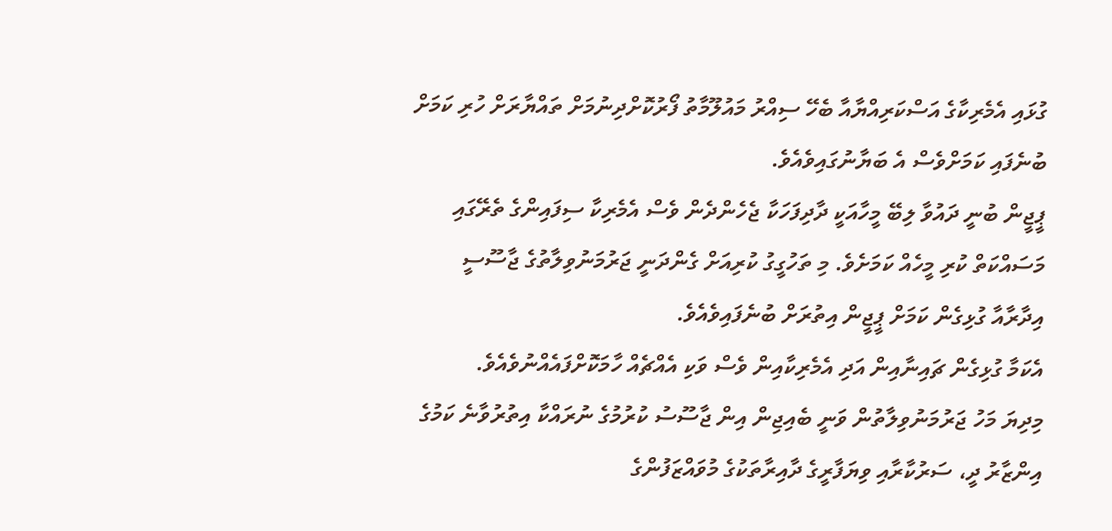ގުޅައި އެމެރިކާގެ އަސްކަރިއްޔާއާ ބެހޭ ސިއްރު މައުލޫމާތު ފޯރުކޮށްދިނުމަށް ތައްޔާރަށް ހުރި ކަމަށް ބުނެފައި ކަމަށްވެސް އެ ބަޔާނުގައިވެއެވެ.
ޕީޖީން ބުނީ ދައުވާ ލިބޭ މީހާއަކީ ދާދިފަހަކާ ޖެހެންދެން ވެސް އެމެރިކާ ސިފައިންގެ ތެރޭގައި މަސައްކަތް ކުރި މީހެއް ކަމަށެވެ. މި ތަހުގީގު ކުރިއަށް ގެންދަނީ ޖަރުމަނުވިލާތުގެ ޖާސޫސީ އިދާރާއާ ގުޅިގެން ކަމަށް ޕީޖީން އިތުރަށް ބުނެފައިވެއެވެ.
އެކަމާ ގުޅިގެން ޗައިނާއިން އަދި އެމެރިކާއިން ވެސް ވަކި އެއްޗެއް ހާމަކޮށްފައެއްނުވެއެވެ.
މިދިޔަ މަހު ޖަރުމަނުވިލާތުން ވަނީ ބެއިޖިން އިން ޖާސޫސު ކުރުމުގެ ނުރައްކާ އިތުރުވާނެ ކަމުގެ އިންޒާރު ދީ، ސަރުކާރާއި ވިޔަފާރީގެ ދާއިރާތަކުގެ މުވައްޒަފުންގެ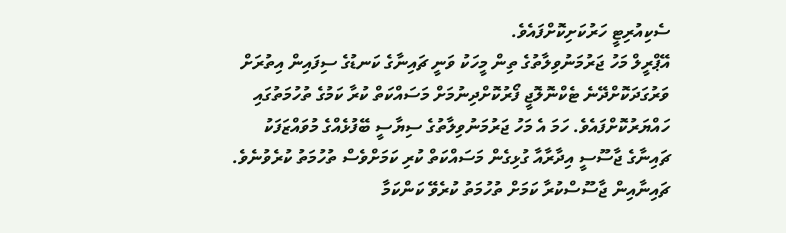ސެކިއުރިޓީ ހަރުކަށިކޮށްފައެވެ.
އޭޕްރީލް މަހު ޖަރުމަނުވިލާތުގެ ތިން މީހަކު ވަނީ ޗައިނާގެ ކަނޑުގެ ސިފައިން އިތުރަށް ވަރުގަދަކޮށްދޭނެ ޓެކްނޮލޮޖީ ފޯރުކޮށްދިނުމަށް މަސައްކަތް ކުރާ ކަމުގެ ތުހުމަތުގައި ހައްޔަރުކޮށްފައެވެ. ހަމަ އެ މަހު ޖަރުމަނުވިލާތުގެ ސިޔާސީ ބޭފުޅެއްގެ މުވައްޒަފަކު ޗައިނާގެ ޖާސޫސީ އިދާރާއާ ގުޅިގެން މަސައްކަތް ކުރި ކަމަށްވެސް ތުހުމަތު ކުރެވުނެވެ.
ޗައިނާއިން ޖާސޫސްކުރާ ކަމަށް ތުހުމަތު ކުރެވޭ ކަންކަމާ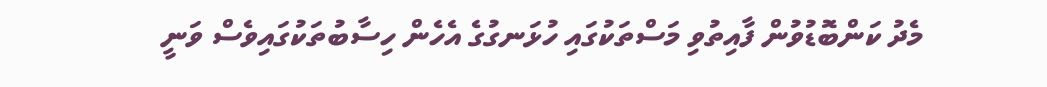މެދު ކަންބޮޑުވުން ފާއިތުވި މަސްތަކުގައި ހުޅަނގުގެ އެހެން ހިސާބުތަކުގައިވެސް ވަނީ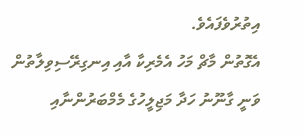އިތުރުވެފައެވެ.
އެގޮތުން މާޗް މަހު އެމެރިކާ އާއި އިނގިރޭސިވިލާތުން ވަނީ ގާނޫނު ހަދާ މަޖިލީހުގެ މެމްބަރުންނާއި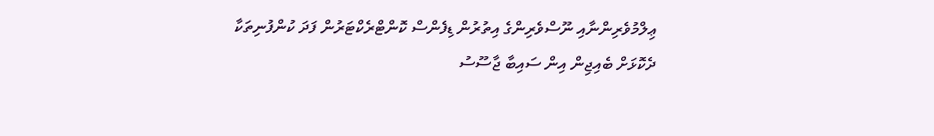ޢިލްމުވެރިންނާއި ނޫސްވެރިންގެ އިތުރުން ޑިފެންސް ކޮންޓްރެކްޓަރުން ފަދަ ކުންފުނިތަކާ ދެކޮޅަށް ބެއިޖިން އިން ސައިބާ ޖާސޫސު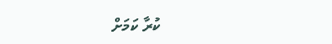ކުރާ ކަމަށް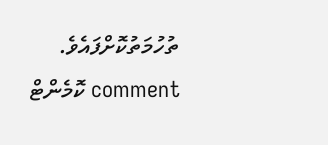ތުހުމަތުކޮށްފައެވެ.
comment ކޮމެންޓް